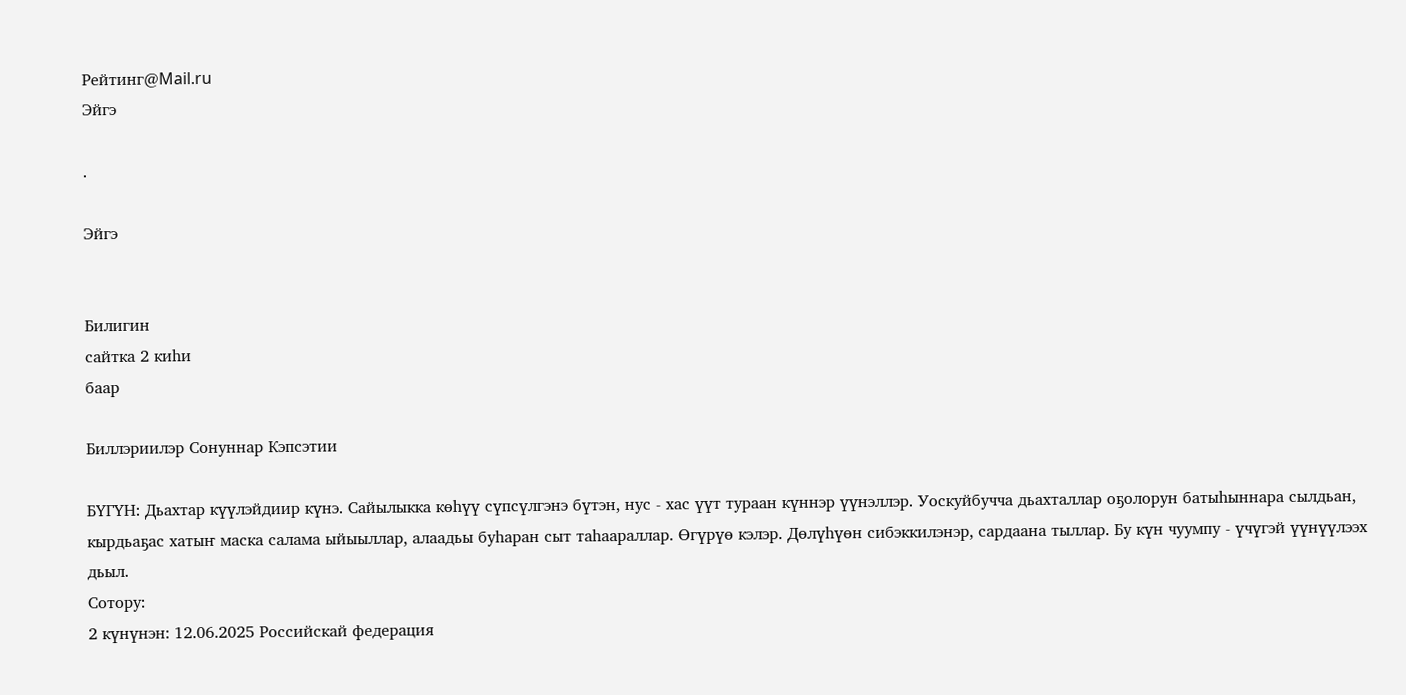Рейтинг@Mail.ru
Эйгэ

.

Эйгэ


Билигин
сайтка 2 киһи
баар

Биллэриилэр Сонуннар Кэпсэтии

БYГYН: Дьахтар күүлэйдиир күнэ. Сайылыкка көһүү сүпсүлгэнэ бүтэн, нус - хас үүт тураан күннэр үүнэллэр. Уоскуйбучча дьахталлар оҕолорун батыһыннара сылдьан, кырдьаҕас хатыҥ маска салама ыйыыллар, алаадьы буһаран сыт таһаараллар. Өгүрүө кэлэр. Дөлүһүөн сибэккилэнэр, сардаана тыллар. Бу күн чуумпу - үчүгэй үүнүүлээх дьыл.
Сотору:
2 күнүнэн: 12.06.2025 Российскай федерация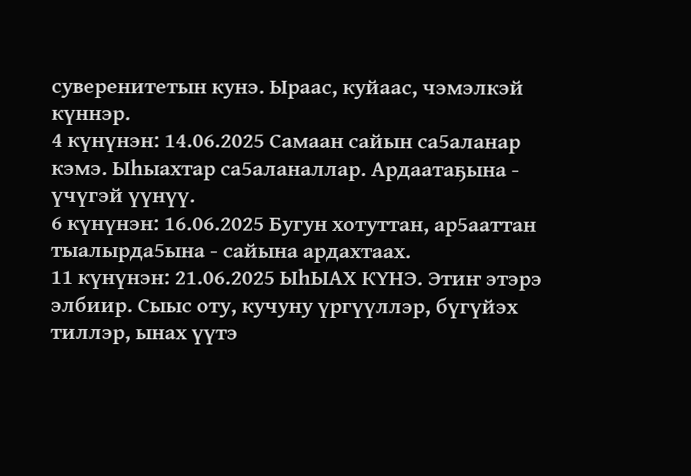суверенитетын кунэ. Ыраас, куйаас, чэмэлкэй күннэр.
4 күнүнэн: 14.06.2025 Самаан сайын са5аланар кэмэ. Ыhыахтар са5аланаллар. Ардаатаҕына - үчүгэй үүнүү.
6 күнүнэн: 16.06.2025 Бугун хотуттан, ар5ааттан тыалырда5ына - сайына ардахтаах.
11 күнүнэн: 21.06.2025 ЫhЫАХ КYНЭ. Этиҥ этэрэ элбиир. Сыыс оту, кучуну үргүүллэр, бүгүйэх тиллэр, ынах үүтэ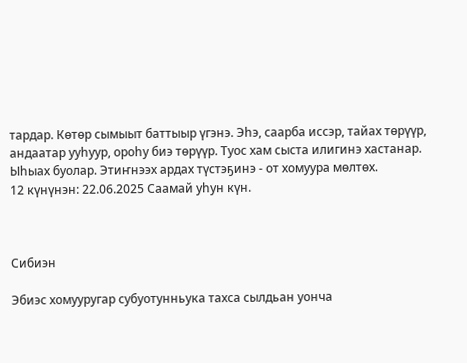тардар. Көтөр сымыыт баттыыр үгэнэ. Эһэ, саарба иссэр, тайах төрүүр, андаатар ууһуур, ороһу биэ төрүүр. Туос хам сыста илигинэ хастанар. Ыһыах буолар. Этиҥнээх ардах түстэҕинэ - от хомуура мөлтөх.
12 күнүнэн: 22.06.2025 Саамай уһун күн.



Сибиэн

Эбиэс хомууругар субуотунньука тахса сылдьан уонча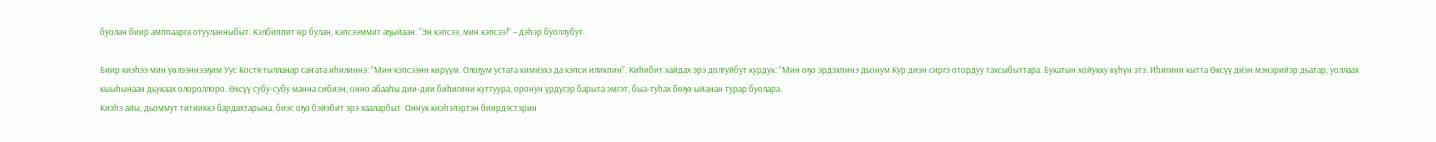буолан биир амппаарга отууланныбыт. Кэлбиппит өр булан, кэпсээммит аҕыйаан: “Эн кэпсээ, мин кэпсээ!” – дэһэр буоллубут.

Биир киэһээ мин үөлээннээҕим Уус Костя тылланар саҥата иһилиннэ: “Мин кэпсээнн көрүүм. Олоҕум устата кимиэхэ да кэпси иликпин”. Киһибит хайдах эрэ долгуйбут курдук: “Мин оҕо эрдэхпинэ дьонум Кур диэн сиргэ отордуу тахсыбыттара. Букатын хойукку күһүн этэ. Иһигини кытта Өксүү диэн мэнэрийэр дьатар, уоллаах кыыһынаан дьукаах олороллоро. Өксүү субу-субу манна сибиэн, онно абааһы дии-дии биһигини куттуура, оронун үрдүгэр барыта эмгэт, быа-туһах бөҕө ыйанан турар буолара.
Киэһэ айы, дьоммут титииккэ бардахтарына, биэс оҕо бэйэбит эрэ хааларбыт. Оннук киэһэлэртэн биирдэстэрин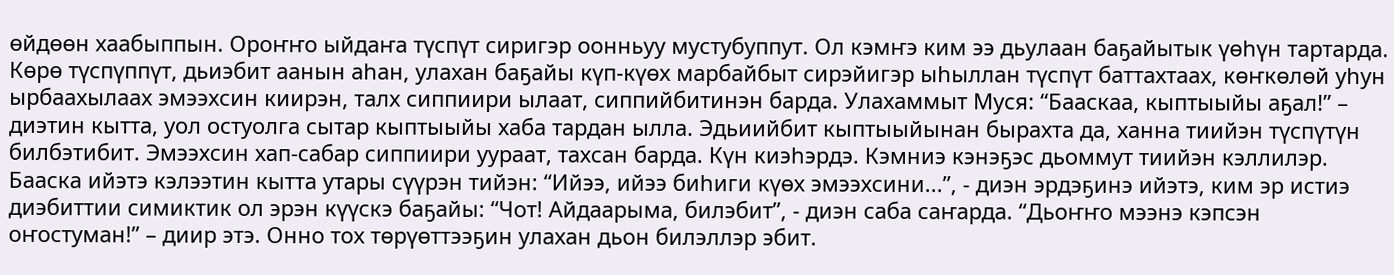өйдөөн хаабыппын. Ороҥҥо ыйдаҥа түспүт сиригэр оонньуу мустубуппут. Ол кэмҥэ ким ээ дьулаан баҕайытык үөһүн тартарда. Көрө түспүппүт, дьиэбит аанын аһан, улахан баҕайы күп-күөх марбайбыт сирэйигэр ыһыллан түспүт баттахтаах, көҥкөлөй уһун ырбаахылаах эмээхсин киирэн, талх сиппиири ылаат, сиппийбитинэн барда. Улахаммыт Муся: “Бааскаа, кыптыыйы аҕал!” – диэтин кытта, уол остуолга сытар кыптыыйы хаба тардан ылла. Эдьиийбит кыптыыйынан бырахта да, ханна тиийэн түспүтүн билбэтибит. Эмээхсин хап-сабар сиппиири уураат, тахсан барда. Күн киэһэрдэ. Кэмниэ кэнэҕэс дьоммут тиийэн кэллилэр. Бааска ийэтэ кэлээтин кытта утары сүүрэн тийэн: “Ийээ, ийээ биһиги күөх эмээхсини...”, - диэн эрдэҕинэ ийэтэ, ким эр истиэ диэбиттии симиктик ол эрэн күүскэ баҕайы: “Чот! Айдаарыма, билэбит”, - диэн саба саҥарда. “Дьоҥҥо мээнэ кэпсэн оҥостуман!” – диир этэ. Онно тох төрүөттээҕин улахан дьон билэллэр эбит.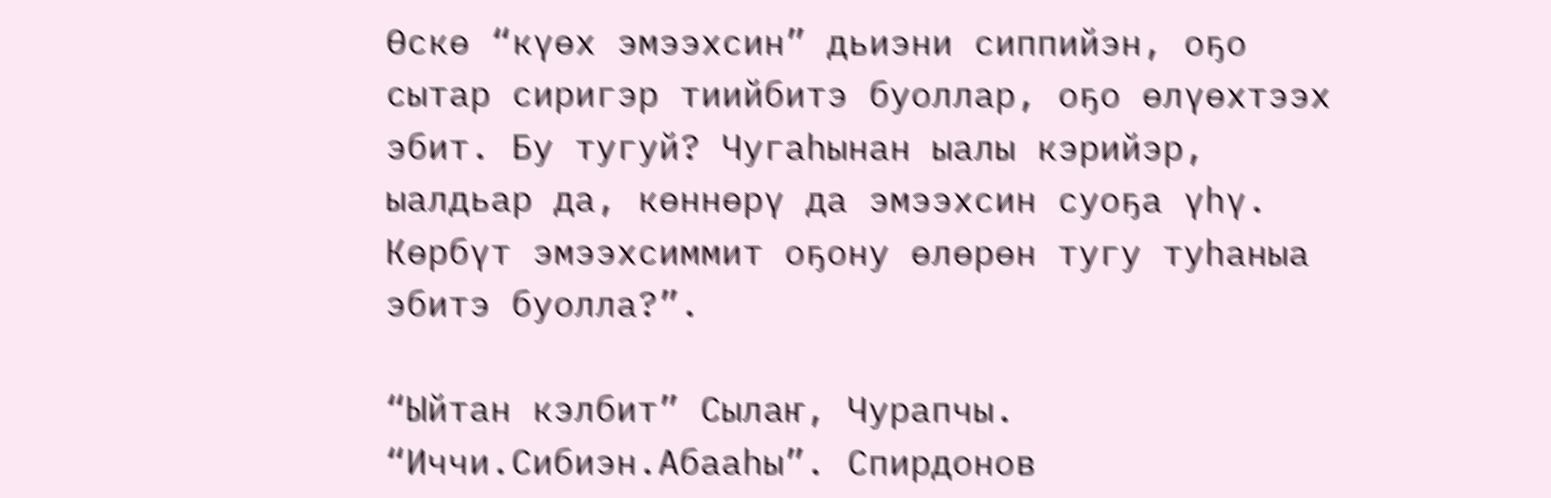Өскө “күөх эмээхсин” дьиэни сиппийэн, оҕо сытар сиригэр тиийбитэ буоллар, оҕо өлүөхтээх эбит. Бу тугуй? Чугаһынан ыалы кэрийэр, ыалдьар да, көннөрү да эмээхсин суоҕа үһү. Көрбүт эмээхсиммит оҕону өлөрөн тугу туһаныа эбитэ буолла?”.

“Ыйтан кэлбит” Сылаҥ, Чурапчы.
“Иччи.Сибиэн.Абааһы”. Спирдонов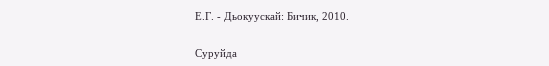Е.Г. - Дьокуускай: Бичик, 2010.

Суруйда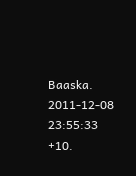Baaska. 2011-12-08 23:55:33 +10.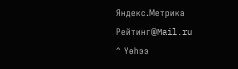Яндекс.Метрика Рейтинг@Mail.ru
^ Үөһээ